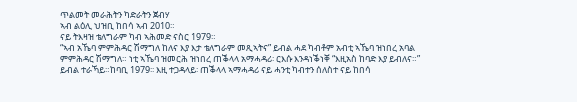ጥልመት መራሕትን ካድራትን ጀብሃ
ኣብ ልዕሊ ህዝቢ ከበሳ ኣብ 2010።
ናይ ትእዛዝ ቴለግራም ካብ ኣሕመድ ናስር 1979።
“ኣብ አኼባ ምምሕዳር ሽማግለ ከለና እያ እታ ቴለግራም መጺኣትና” ይብል ሓደ ካብቶም አብቲ ኣኼባ ዝነበረ አባል ምምሕዳር ሽማግለ። ነቲ ኣኼባ ዝመርሕ ዝነበረ ጠቕላላ አማሓዳሪ፡ ርእሱ እንዳነቕነቐ “እዚአስ ከባድ እያ ይብለና።” ይብል ተራኻይ።ከባቢ 1979፡፡ እዚ ተጋዳላይ፡ ጠቕላላ ኣማሓዳሪ ናይ ሓንቲ ካብተን ሰለስተ ናይ ከበሳ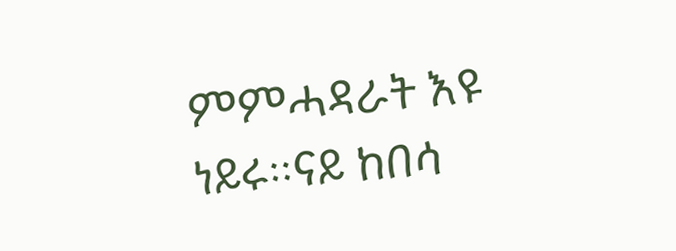ምምሓዳራት እዩ ነይሩ።ናይ ከበሳ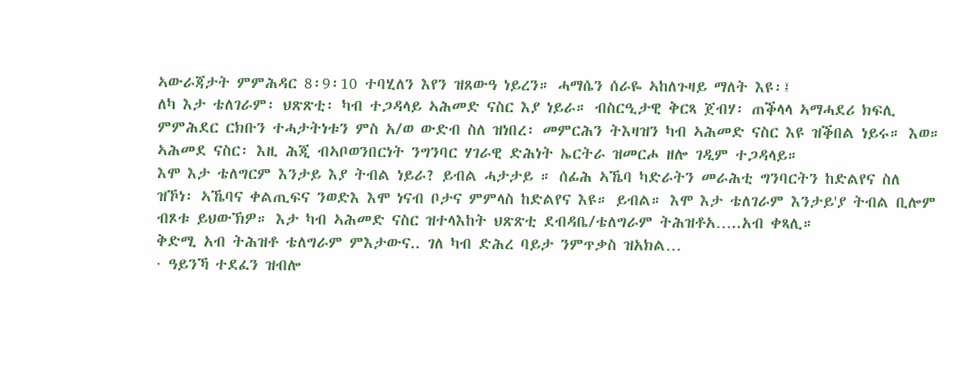ኣውራጃታት ምምሕዳር 8፡9፡10 ተባሂለን እየን ዝጸውዓ ነይረን። ሓማሴን ሰራዬ ኣከለጉዛይ ማለት እዩ፡፤
ለካ እታ ቴለገራም፡ ህጽጽቲ፡ ካብ ተጋዳላይ ኣሕመድ ናስር እያ ነይራ። ብስርዒታዊ ቅርጻ ጀብሃ፡ ጠቕላላ ኣማሓደሪ ክፍሊ ምምሕደር ርክቡን ተሓታትነቱን ምስ አ/ወ ውድብ ስለ ዝነበረ፡ መምርሕን ትእዛዝን ካብ ኣሕመድ ናስር እዩ ዝቕበል ነይሩ። እወ። ኣሕመደ ናስር፡ እዚ ሕጂ ብኣቦወንበርነት ንግንባር ሃገራዊ ድሕነት ኤርትራ ዝመርሖ ዘሎ ገዲም ተጋዳላይ።
እሞ እታ ቴለግርም እንታይ እያ ትብል ነይራ? ይብል ሓታታይ ። ሰፊሕ ኣኼባ ካድራትን መራሕቲ ግንባርትን ከድልየና ስለ ዝኾነ፡ ኣኼባና ቀልጢፍና ንወድእ እሞ ነናብ ቦታና ምምላስ ከድልየና እዩ። ይብል። እሞ እታ ቴለገራም እንታይ'ያ ትብል ቢሎም ብጾቱ ይህውኽዎ። እታ ካብ ኣሕመድ ናስር ዝተላእከት ህጽጽቲ ደብዳቤ/ቴለግራም ትሕዝቶአ…..አብ ቀጻሊ።
ቅድሚ አብ ትሕዝቶ ቴለግራም ምእታውና.. ገለ ካብ ድሕረ ባይታ ንምጥቃስ ዝአክል…
· ዓይንኻ ተደፈን ዝብሎ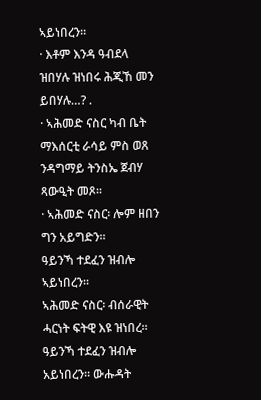ኣይነበረን።
· እቶም እንዳ ዓብደላ ዝበሃሉ ዝነበሩ ሕጂኸ መን ይበሃሉ…? .
· ኣሕመድ ናስር ካብ ቤት ማእሰርቲ ራሳይ ምስ ወጸ ንዳግማይ ትንስኤ ጀብሃ ጻውዒት መጾ።
· ኣሕመድ ናስር፡ ሎም ዘበን ግን አይግድን።
ዓይንኻ ተደፈን ዝብሎ ኣይነበረን።
ኣሕመድ ናስር፡ ብሰራዊት ሓርነት ፍትዊ እዩ ዝነበረ። ዓይንኻ ተደፈን ዝብሎ አይነበረን። ውሑዳት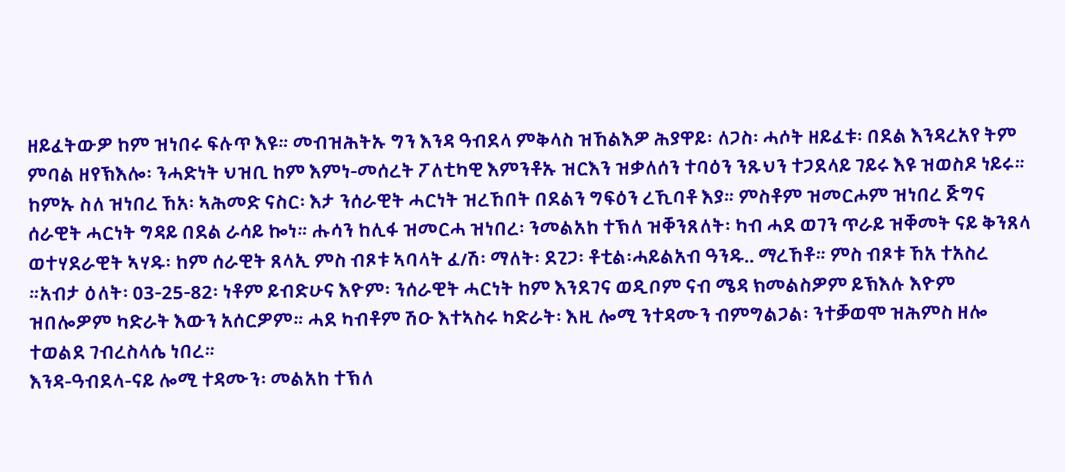ዘይፈትውዎ ከም ዝነበሩ ፍሉጥ እዩ። መብዝሕትኡ ግን እንዳ ዓብደላ ምቅላስ ዝኸልእዎ ሕያዋይ፡ ለጋስ፡ ሓሶት ዘይፈቱ፡ በደል እንዳረአየ ትም ምባል ዘየኽእሎ፡ ንሓድነት ህዝቢ ከም እምነ-መሰረት ፖለቲካዊ እምንቶኡ ዝርእን ዝቃለሰን ተባዕን ንጹህን ተጋደላይ ገይሩ እዩ ዝወስዶ ነይሩ።
ከምኡ ስለ ዝነበረ ኸአ፡ ኣሕመድ ናስር፡ እታ ንሰራዊት ሓርነት ዝረኸበት በደልን ግፍዕን ረኺባቶ እያ። ምስቶም ዝመርሖም ዝነበረ ጅግና ሰራዊት ሓርነት ግዳይ በደል ራሳይ ኰነ። ሑሳን ከሊፋ ዝመርሓ ዝነበረ፡ ንመልአከ ተኽለ ዝቐንጸለት፡ ካብ ሓደ ወገን ጥራይ ዝቐመት ናይ ቅንጸላ ወተሃደራዊት ኣሃዱ፡ ከም ሰራዊት ጸላኢ ምስ ብጾቱ ኣባላት ፈ/ሽ፡ ማለት፡ ደጊጋ፡ ቶቲል፡ሓይልአብ ዓንዱ.. ማረኸቶ። ምስ ብጾቱ ኸአ ተአስረ ።አብታ ዕለት፡ 03-25-82፡ ነቶም ይብድሁና እዮም፡ ንሰራዊት ሓርነት ከም እንደገና ወዲቦም ናብ ሜዳ ክመልስዎም ይኽእሉ እዮም ዝበሎዎም ካድራት እውን አሰርዎም። ሓደ ካብቶም ሽዑ እተኣስሩ ካድራት፡ እዚ ሎሚ ንተዳሙን ብምግልጋል፡ ንተቓወሞ ዝሕምስ ዘሎ ተወልደ ገብረስላሴ ነበረ።
እንዳ-ዓብደላ-ናይ ሎሚ ተዳሙን፡ መልአከ ተኽለ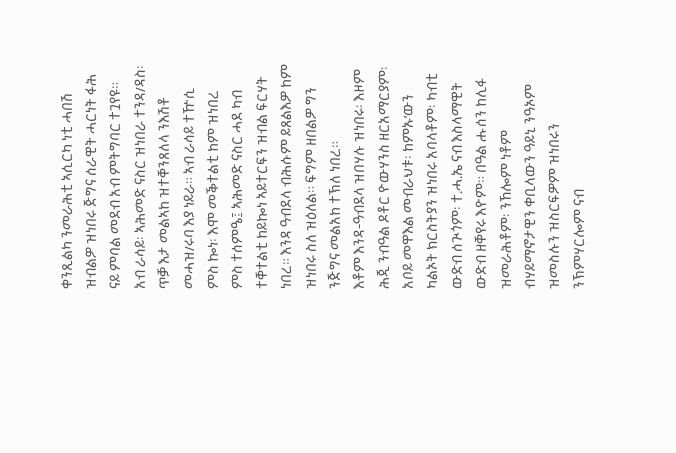ቀንጺልካ ንመራሕቲ ኣሲርካ ነቲ ሓበሽ ዝብልዎ ዝነበሩ ጅግና ሰራዊት ሓርነት ፋሕ ናይ ምባል መደብ አብ ምትግባር ተጓየዩ።
አብ ራሳይ፡ ኣሕመድ ናስር ዝነበራ ተንዳ/ዳስ፡ ጥቓ እታ መልኣከ ዝተቐንጸለላ ንእሽቶ መሓዝ/ሩባ እያ ነይራ። ኣብ ራሳይ ተዅሲ ምስ ኰነ፡ እሞ መቕተልቲ ከም ዝነበረ ምስ ተሰምዔ፤ ኣሕመድ ናስር ሓደ ካብ ተቐተልቲ ከይኰነ ኣይተርፍን ዝብል ፍርሃት ነበረ። እንዳ ዓብደላ ብሕሱም ይጸልእዎ ከም ዝነበሩ ስለ ዝዕለል። ፍግም ዘበልዎ ግን ንጅግና መልአከ ተኽለ ነበረ።
እቶም እንዳ-ዓብደላ ዝበሃሉ ዝነበሩ፡ እዞም ሕጂ ንብዓል ዶቶር ዮውሃንስ ዘርአማርያም፡ አቦይ መዋእል መብራህቱ፡ ከምኡ’ውን ካልኦት ክርስትያን ዝነበሩ አባላቶም፡ ካብቲ ውድብ ሰጒጎም፡ ተ.ሓ.ኤ ናብ እስላማዊት ውድብ ዘቐየሩ እዮም። በዓል ሑሰን ከሊፋ ዝመራሕቶም፡ ንኸሎም ነቶም ብሃይማኖታዊን ቀቢላውን ዓይኒ ንዓኦም ዝመስሉን ዝስርፍዎም ዝነበሩን ንኽምሃርሎም ናብ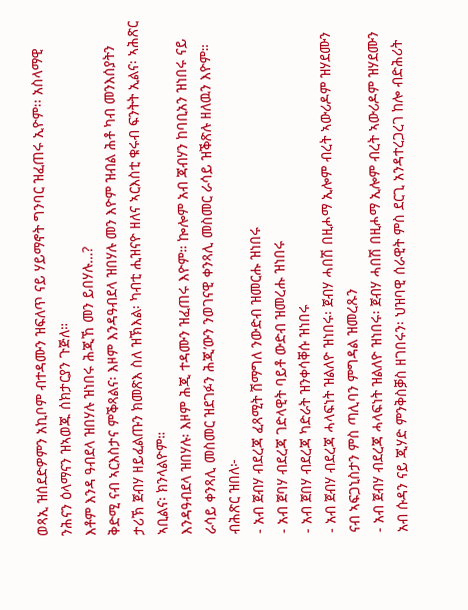ወጻኢ ዝሰደድዎምን አኪቦም ብተዳሙን ዝፍለጥ ናይ ሃይማኖት ግንባር ዝፈጠሩ ኢዮም፡፡ አስላማዊ ንሕናን ዕላማናን ዝኣወጁ ሰክታርያን ጉጅለ።
እቶም እንዳ ዓብደላ ዝበሃሉ ዝነበሩ ሕጂኸ መን ይበሃሉ…?
ቅድሚ ናብ ኣርእስታና ምቕጻልና፡ እዞም እንዳዓብደላ ዝበሃሉ መን እዮም ዝብል ሕቶ ካብ መንእሰያትን ታሪኽ ጀብሃ ዘይፈልጡን ክመጽእ ስለ ዝኽእል፡ ካብቲ ሒዝናዮ ዘለና ኣርእስቲ ቁሩብ ፍንትት ኢልና፡ ኣሕጽር ኣቢልና፡ ክንላልዮም።
እንዳዓብደላ ዝበሃሉ፡ እዞም ሕጂ ተዳሙን ዝፈጠሩ እዮም። ኰሎም አብ ጃብሃን ከባቢአን ዝነበሩ ናይ ራሳይ ቀንጻሊ መስመር ዝደገፉን ሕጂ’ውን ንወገናዊ ቀንጻሊ መስመር ራሳይ ዝቕጽሉ ዘለዉን እዮም። ብሕጽር ዝበለ፦
- አብ ጀብሃ ብደረጃ ፈጻሚት ሽማግለ ንውድብ ዝመርሑ ዝነበሩ
- አብ ጀባሃ ብደረጃ ገድላዊት ባይቶ ውድብ ዝመረሑ ዝነበሩ
- አብ ጀበሃ ብደረጃ ካድራት ዝንቀሳቐሱ ዝነበሩ
- አብ ጀብሃ ብደረጃ ሓላፍነት ዝልለዮ ዝነበሩ፡ ጀብሃ ሓበሽ በዚሖማ ኢሎም ብረት ኣውሪዶም ዝሃደሙን ናብ ኣፍጋኒስታን ምስ ጣሊባን ምግዳል ዝመረጹን
- አብ ጀብሃ ብደረጃ ሓላፍነት ዝልለዮ ዝነበሩ፡ ጀብሃ ሓበሽ በዚሖማ ኢሎም ብረት ኣውሪዶም ዝሃደሙን አብ ሱዳን ናይ ጂሃድ ምንቅስቓስ ዘገበሩን፡ ህዝባዊ ሰራዊት ምስ ደርጊ አንዳተረጋረገ ከሎ ብድሕሪት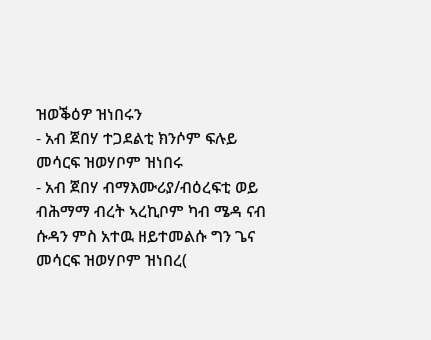ዝወቕዕዎ ዝነበሩን
- አብ ጀበሃ ተጋደልቲ ክንሶም ፍሉይ መሳርፍ ዝወሃቦም ዝነበሩ
- አብ ጀበሃ ብማእሙሪያ/ብዕረፍቲ ወይ ብሕማማ ብረት ኣረኪቦም ካብ ሜዳ ናብ ሱዳን ምስ አተዉ ዘይተመልሱ ግን ጌና መሳርፍ ዝወሃቦም ዝነበረ(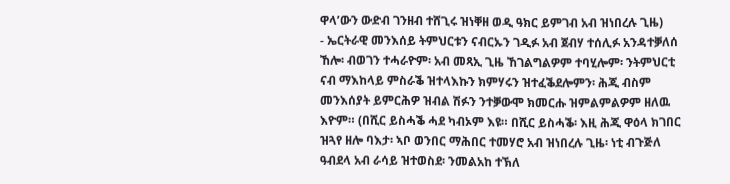ዋላ’ውን ውድብ ገንዘብ ተሸጊሩ ዝነቐዘ ወዲ ዓክር ይምገብ አብ ዝነበረሉ ጊዜ)
- ኤርትራዊ መንእሰይ ትምህርቱን ናብርኡን ገዲፉ አብ ጀብሃ ተሰሊፉ አንዳተቓለሰ ኸሎ፡ ብወገን ተሓራዮም፡ አብ መጻኢ ጊዜ ኸገልግልዎም ተባሂሎም፡ ንትምህርቲ ናብ ማእከላይ ምስራቕ ዝተላእኩን ክምሃሩን ዝተፈቕደሎምን፡ ሕጂ ብስም መንእሰያት ይምርሕዎ ዝብል ሽፉን ንተቓውሞ ክመርሑ ዝምልምልዎም ዘለዉ እዮም። (በሺር ይስሓቕ ሓደ ካብኦም እዩ። በሺር ይስሓቕ፡ እዚ ሕጂ ዋዕላ ክገበር ዝጓየ ዘሎ ባእታ፡ ኣቦ ወንበር ማሕበር ተመሃሮ አብ ዝነበረሉ ጊዜ፡ ነቲ ብጉጅለ ዓብደላ አብ ራሳይ ዝተወስደ፡ ንመልአከ ተኽለ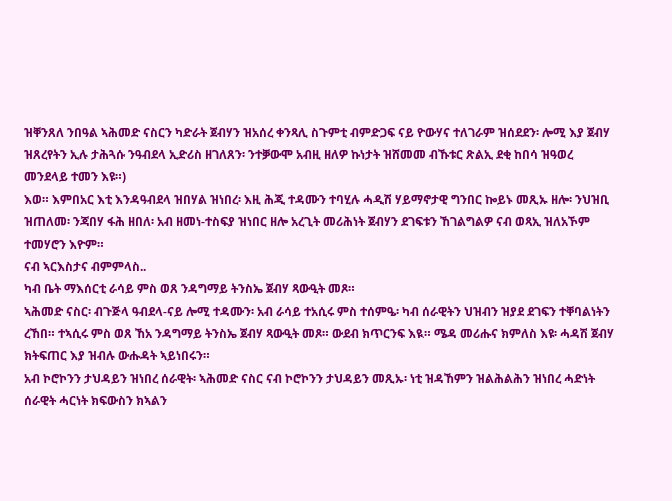ዝቐንጸለ ንበዓል ኣሕመድ ናስርን ካድራት ጀብሃን ዝአሰረ ቀንጻሊ ስጉምቲ ብምድጋፍ ናይ ዮውሃና ተለገራም ዝሰደደን፡ ሎሚ እያ ጀብሃ ዝጸረየትን ኢሉ ታሕጓሱ ንዓብደላ ኢድሪስ ዘገለጸን፡ ንተቓውሞ አብዚ ዘለዎ ኩነታት ዝሸመመ ብኹቱር ጽልኢ ደቂ ከበሳ ዝዓወረ መንደላይ ተመን እዩ።)
እወ። እምበአር እቲ እንዳዓብደላ ዝበሃል ዝነበረ፡ እዚ ሕጂ ተዳሙን ተባሂሉ ሓዲሽ ሃይማኖታዊ ግንበር ኰይኑ መጺኡ ዘሎ፡ ንህዝቢ ዝጠለመ፡ ንጃበሃ ፋሕ ዘበለ፡ አብ ዘመነ-ተስፍያ ዝነበር ዘሎ አረጊት መሪሕነት ጀብሃን ደገፍቱን ኸገልግልዎ ናብ ወጻኢ ዝለአኾም ተመሃሮን እዮም።
ናብ ኣርእስታና ብምምላስ..
ካብ ቤት ማእሰርቲ ራሳይ ምስ ወጸ ንዳግማይ ትንስኤ ጀብሃ ጻውዒት መጾ።
ኣሕመድ ናስር፡ ብጉጅላ ዓብደላ-ናይ ሎሚ ተዳሙን፡ አብ ራሳይ ተአሲሩ ምስ ተሰምዔ፡ ካብ ሰራዊትን ህዝብን ዝያደ ደገፍን ተቐባልነትን ረኸበ። ተኣሲሩ ምስ ወጸ ኸአ ንዳግማይ ትንስኤ ጀብሃ ጻውዒት መጾ። ውደብ ክጥርንፍ እዪ። ሜዳ መሪሑና ክምለስ እዩ፡ ሓዳሽ ጀብሃ ክትፍጠር እያ ዝብሉ ውሑዳት ኣይነበሩን።
አብ ኮሮኮንን ታህዳይን ዝነበረ ሰራዊት፡ ኣሕመድ ናስር ናብ ኮሮኮንን ታህዳይን መጺኡ፡ ነቲ ዝዳኸምን ዝልሕልሕን ዝነበረ ሓድነት ሰራዊት ሓርነት ክፍውስን ክኣልን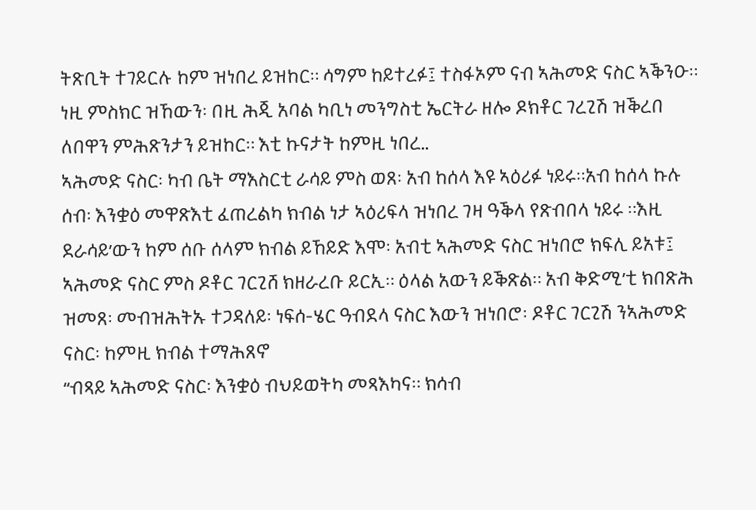ትጽቢት ተገይርሉ ከም ዝነበረ ይዝከር። ሳግም ከይተረፉ፤ ተስፋኦም ናብ ኣሕመድ ናስር ኣቕንዑ።
ነዚ ምስክር ዝኸውን፡ በዚ ሕጂ አባል ካቢነ መንግስቲ ኤርትራ ዘሎ ዶክቶር ገረጊሽ ዝቕረበ ለበዋን ምሕጽንታን ይዝከር። እቲ ኩናታት ከምዚ ነበረ..
ኣሕመድ ናስር፡ ካብ ቤት ማእስርቲ ራሳይ ምስ ወጸ፡ አብ ከሰላ እዩ ኣዕሪፉ ነይሩ።አብ ከሰላ ኩሉ ሰብ፡ እንቋዕ መዋጽእቲ ፈጠረልካ ክብል ነታ ኣዕሪፍላ ዝነበረ ገዛ ዓቕላ የጽብበላ ነይሩ ።እዚ ደራሳይ’ውን ከም ሰቡ ሰላም ክብል ይኸይድ እሞ፡ አብቲ ኣሕመድ ናስር ዝነበሮ ክፍሊ ይአቱ፤ ኣሕመድ ናስር ምስ ዶቶር ገርጊሸ ክዘራረቡ ይርኢ። ዕላል አውን ይቕጽል። አብ ቅድሚ’ቲ ክበጽሕ ዝመጸ፡ መብዝሕትኡ ተጋዳለይ፡ ነፍሰ-ሄር ዓብደላ ናስር እውን ዝነበሮ፡ ዶቶር ገርጊሽ ንኣሕመድ ናስር፡ ከምዚ ክብል ተማሕጸኖ
“ብጻይ ኣሕመድ ናስር፡ እንቋዕ ብህይወትካ መጻእካና። ክሳብ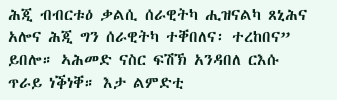ሕጂ ብብርቱዕ ቃልሲ ሰራዊትካ ሒዝናልካ ጸኒሕና አሎና ሕጂ ግን ሰራዊትካ ተቐበለና፡ ተረከበና” ይበሎ። ኣሕመድ ናስር ፍሽኽ አንዳበለ ርእሱ ጥራይ ነቕነቐ። እታ ልምድቲ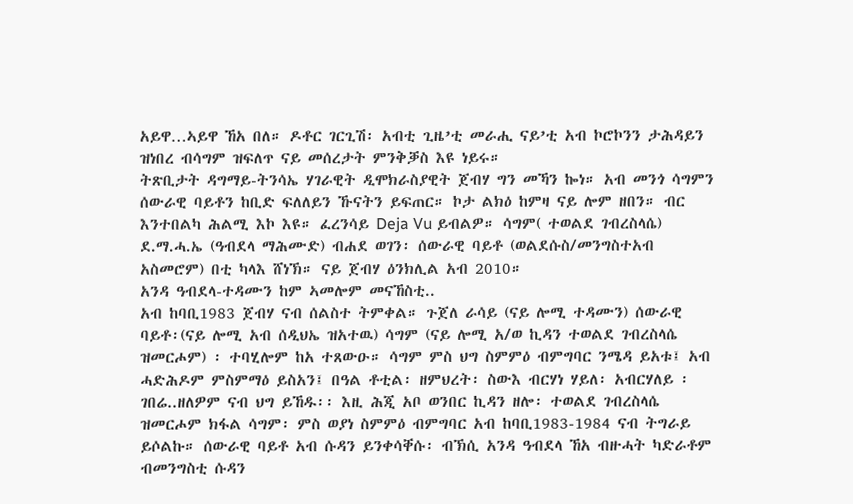አይዋ…ኣይዋ ኸአ በለ። ዶቶር ገርጊሽ፡ አብቲ ጊዜ’ቲ መራሒ ናይ’ቲ አብ ኮሮኮንን ታሕዳይን ዝነበረ ብሳግም ዝፍለጥ ናይ መሰረታት ምንቅቓስ እዩ ነይሩ።
ትጽቢታት ዳግማይ-ትንሳኤ ሃገራዊት ዲሞክራስያዊት ጀብሃ ግን መኻን ኰነ። አብ መንጎ ሳግምን ሰውራዊ ባይቶን ከቢድ ፍለለይን ኹናትን ይፍጠር። ኮታ ልክዕ ከምዛ ናይ ሎም ዘበን። ብር እንተበልካ ሕልሚ እኮ እዩ። ፈረንሳይ Deja Vu ይብልዎ። ሳግም( ተወልደ ገብረስላሴ) ደ.ማ.ሓ.ኤ (ዓብደላ ማሕሙድ) ብሐደ ወገን፡ ሰውራዊ ባይቶ (ወልደሱስ/መንግስተአብ አስመሮም) በቲ ካላእ ሸነኽ። ናይ ጀብሃ ዕንክሊል አብ 2010።
አንዳ ዓብደላ-ተዳሙን ከም ኣመሎም መናኸስቲ..
አብ ከባቢ1983 ጀብሃ ናብ ሰልስተ ትምቀል። ጉጀለ ራሳይ (ናይ ሎሚ ተዳሙን) ሰውራዊ ባይቶ፡(ናይ ሎሚ አብ ሰዲህኤ ዝአተዉ) ሳግም (ናይ ሎሚ አ/ወ ኪዳን ተወልደ ገብረስላሴ ዝመርሖም) ፡ ተባሂሎም ከአ ተጸውዑ። ሳግም ምስ ህግ ስምምዕ ብምግባር ንሜዳ ይአቱ፤ አብ ሓድሕዶም ምስምማዕ ይስአን፤ በዓል ቶቲል፡ ዘምህረት፡ ስውእ ብርሃነ ሃይለ፡ አብርሃለይ ፡ ገበሬ..ዘለዎም ናብ ህግ ይኸዱ፡፡ እዚ ሕጂ አቦ ወንበር ኪዳን ዘሎ፡ ተወልደ ገብረስላሴ ዝመርሖም ክፋል ሳግም፡ ምስ ወያነ ስምምዕ ብምግባር አብ ከባቢ1983-1984 ናብ ትግራይ ይሶልኩ። ሰውራዊ ባይቶ አብ ሱዳን ይንቀሳቐሱ፡ ብኽሲ አንዳ ዓብደላ ኸአ ብዙሓት ካድራቶም ብመንግስቲ ሱዳን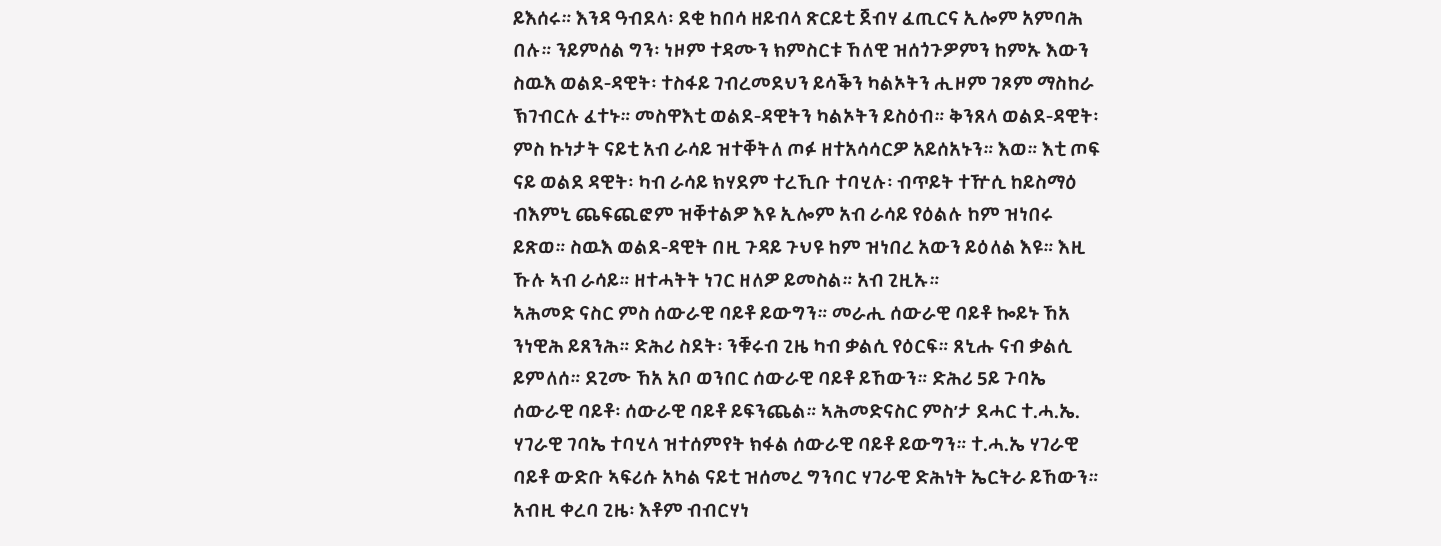ይእሰሩ። እንዳ ዓብደላ፡ ደቂ ከበሳ ዘይብላ ጽርይቲ ጀብሃ ፈጢርና ኢሎም አምባሕ በሉ። ንይምሰል ግን፡ ነዞም ተዳሙን ክምስርቱ ኸለዊ ዝሰጎጉዎምን ከምኡ እውን ስዉእ ወልደ-ዳዊት፡ ተስፋይ ገብረመደህን ይሳቕን ካልኦትን ሒዞም ገጾም ማስከራ ኽገብርሉ ፈተኑ። መስዋእቲ ወልደ-ዳዊትን ካልኦትን ይስዕብ። ቅንጸላ ወልደ-ዳዊት፡ ምስ ኩነታት ናይቲ አብ ራሳይ ዝተቐትለ ጦፉ ዘተአሳሳርዎ አይሰአኑን። እወ። እቲ ጦፍ ናይ ወልደ ዳዊት፡ ካብ ራሳይ ክሃደም ተረኺቡ ተባሂሉ፡ ብጥይት ተዅሲ ከይስማዕ ብእምኒ ጨፍጪፎም ዝቐተልዎ እዩ ኢሎም አብ ራሳይ የዕልሉ ከም ዝነበሩ ይጽወ። ስዉእ ወልደ-ዳዊት በዚ ጉዳይ ጉህዩ ከም ዝነበረ አውን ይዕለል እዩ። እዚ ኹሉ ኣብ ራሳይ። ዘተሓትት ነገር ዘለዎ ይመስል። አብ ጊዚኡ።
ኣሕመድ ናስር ምስ ሰውራዊ ባይቶ ይውግን። መራሒ ሰውራዊ ባይቶ ኰይኑ ኸአ ንነዊሕ ይጸንሕ። ድሕሪ ስደት፡ ንቑሩብ ጊዜ ካብ ቃልሲ የዕርፍ። ጸኒሑ ናብ ቃልሲ ይምለሰ። ደጊሙ ኸአ አቦ ወንበር ሰውራዊ ባይቶ ይኸውን። ድሕሪ 5ይ ጉባኤ ሰውራዊ ባይቶ፡ ሰውራዊ ባይቶ ይፍንጨል። ኣሕመድናስር ምስ’ታ ደሓር ተ.ሓ.ኤ. ሃገራዊ ገባኤ ተባሂላ ዝተሰምየት ክፋል ሰውራዊ ባይቶ ይውግን። ተ.ሓ.ኤ ሃገራዊ ባይቶ ውድቡ ኣፍሪሱ አካል ናይቲ ዝሰመረ ግንባር ሃገራዊ ድሕነት ኤርትራ ይኸውን። አብዚ ቀረባ ጊዜ፡ እቶም ብብርሃነ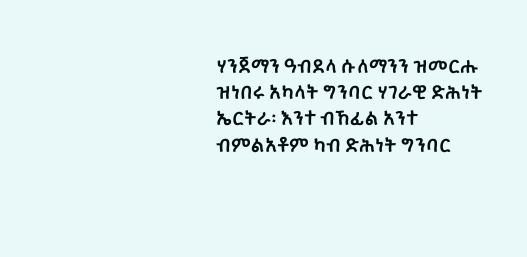ሃንጀማን ዓብደላ ሱለማንን ዝመርሑ ዝነበሩ አካላት ግንባር ሃገራዊ ድሕነት ኤርትራ፡ እንተ ብኸፊል አንተ ብምልአቶም ካብ ድሕነት ግንባር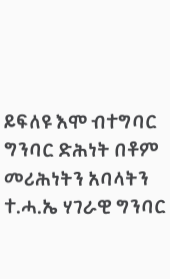ይፍለዩ እሞ ብተግባር ግንባር ድሕነት በቶም መሪሕነትን አባላትን ተ.ሓ.ኤ ሃገራዊ ግንባር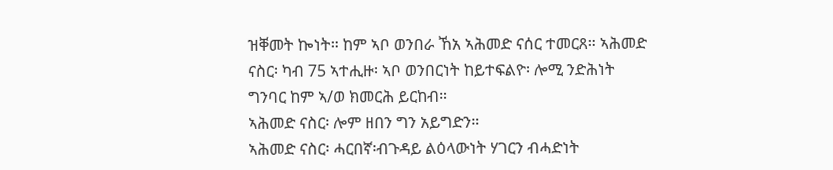ዝቐመት ኰነት። ከም ኣቦ ወንበራ ኸአ ኣሕመድ ናሰር ተመርጸ። ኣሕመድ ናስር፡ ካብ 75 ኣተሒዙ፡ ኣቦ ወንበርነት ከይተፍልዮ፡ ሎሚ ንድሕነት ግንባር ከም ኣ/ወ ክመርሕ ይርከብ።
ኣሕመድ ናስር፡ ሎም ዘበን ግን አይግድን።
ኣሕመድ ናስር፡ ሓርበኛ፡ብጉዳይ ልዕላውነት ሃገርን ብሓድነት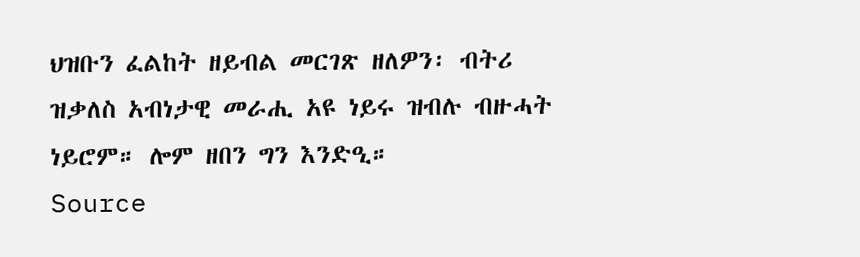ህዝቡን ፈልከት ዘይብል መርገጽ ዘለዎን፡ ብትሪ ዝቃለስ አብነታዊ መራሒ አዩ ነይሩ ዝብሉ ብዙሓት ነይሮም። ሎም ዘበን ግን እንድዒ።
Source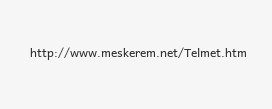http://www.meskerem.net/Telmet.htm